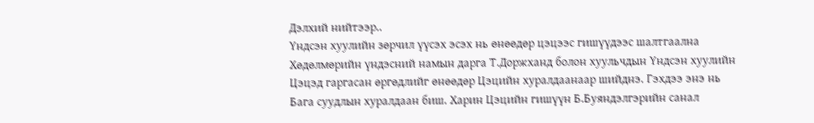Дэлхий нийтээр..
Үндсэн хуулийн зөрчил үүсэх эсэх нь өнөөдөр цэцээс гишүүдээс шалтгаална
Хөдөлмөрийн үндэсний намын дарга Т.Доржханд болон хуульчдын Үндсэн хуулийн Цэцэд гаргасан өргөдлийг өнөөдөр Цэцийн хуралдаанаар шийднэ. Гэхдээ энэ нь Бага суудлын хуралдаан биш. Харин Цэцийн гишүүн Б.Буяндэлгэрийн санал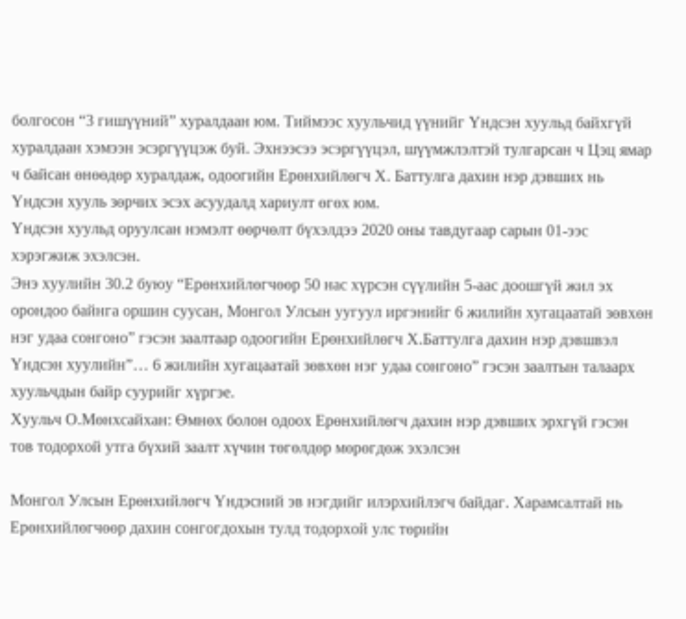болгосон “3 гишүүний” хуралдаан юм. Тиймээс хуульчид үүнийг Үндсэн хуульд байхгүй хуралдаан хэмээн эсэргүүцэж буй. Эхнээсээ эсэргүүцэл, шүүмжлэлтэй тулгарсан ч Цэц ямар ч байсан өнөөдөр хуралдаж, одоогийн Ерөнхийлөгч Х. Баттулга дахин нэр дэвших нь Үндсэн хууль зөрчих эсэх асуудалд хариулт өгөх юм.
Үндсэн хуульд оруулсан нэмэлт өөрчөлт бүхэлдээ 2020 оны тавдугаар сарын 01-ээс хэрэгжиж эхэлсэн.
Энэ хуулийн 30.2 буюу “Ерөнхийлөгчөөр 50 нас хүрсэн сүүлийн 5-аас доошгүй жил эх орондоо байнга оршин суусан, Монгол Улсын уугуул иргэнийг 6 жилийн хугацаатай зөвхөн нэг удаа сонгоно” гэсэн заалтаар одоогийн Ерөнхийлөгч Х.Баттулга дахин нэр дэвшвэл Үндсэн хуулийн”… 6 жилийн хугацаатай зөвхөн нэг удаа сонгоно” гэсэн заалтын талаарх хуульчдын байр суурийг хүргэе.
Хуульч О.Мөнхсайхан: Өмнөх болон одоох Ерөнхийлөгч дахин нэр дэвших эрхгүй гэсэн тов тодорхой утга бүхий заалт хүчин төгөлдөр мөрөгдөж эхэлсэн

Монгол Улсын Ерөнхийлөгч Үндэсний эв нэгдийг илэрхийлэгч байдаг. Харамсалтай нь Ерөнхийлөгчөөр дахин сонгогдохын тулд тодорхой улс төрийн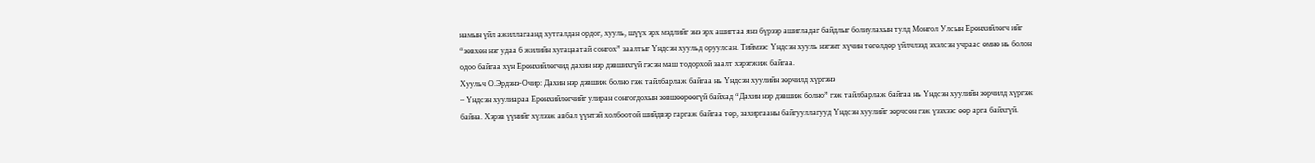намын үйл ажиллагаанд хутгалдан ордог, хууль, шүүх эрх мэдлийг энэ эрх ашигтаа янз бүрээр ашигладаг байдлыг болиулахын тулд Монгол Улсын Ерөнхийлөгч ийг “зөвхөн нэг удаа 6 жилийн хугацаатай сонгох” заалтыг Үндсэн хуульд оруулсан. Тиймээс Үндсэн хууль нэгэнт хүчин төгөлдөр үйлчлээд эхэлсэн учраас өмнө нь болон одоо байгаа хүн Ерөнхийлөгчид дахин нэр дэвшихгүй гэсэн маш тодорхой заалт хэрэгжиж байгаа.
Хуульч О.Эрдэнэ-Очир: Дахин нэр дэвшиж болно гэж тайлбарлаж байгаа нь Үндсэн хуулийн зөрчилд хүргэнэ
– Үндсэн хуулиараа Ерөнхийлөгчийг улиран сонгогдохын зөвшөөрөөгүй байхад “Дахин нэр дэвшиж болно” гэж тайлбарлаж байгаа нь Үндсэн хуулийн зөрчилд хүргэж байна. Хэрэв үүнийг хүлээж авбал үүнтэй холбоотой шийдвэр гаргаж байгаа төр, захиргааны байгууллагууд Үндсэн хуулийг зөрчсөн гэж үзэхээс өөр арга байхгүй.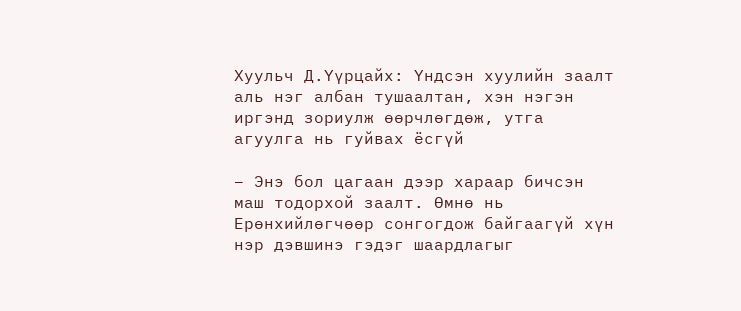Хуульч Д.Үүрцайх: Үндсэн хуулийн заалт аль нэг албан тушаалтан, хэн нэгэн иргэнд зориулж өөрчлөгдөж, утга агуулга нь гуйвах ёсгүй

– Энэ бол цагаан дээр хараар бичсэн маш тодорхой заалт. Өмнө нь Ерөнхийлөгчөөр сонгогдож байгаагүй хүн нэр дэвшинэ гэдэг шаардлагыг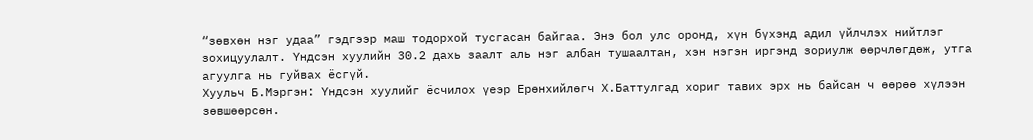“зөвхөн нэг удаа” гэдгээр маш тодорхой тусгасан байгаа. Энэ бол улс оронд, хүн бүхэнд адил үйлчлэх нийтлэг зохицуулалт. Үндсэн хуулийн 30.2 дахь заалт аль нэг албан тушаалтан, хэн нэгэн иргэнд зориулж өөрчлөгдөж, утга агуулга нь гуйвах ёсгүй.
Хуульч Б.Мэргэн: Үндсэн хуулийг ёсчилох үеэр Ерөнхийлөгч Х.Баттулгад хориг тавих эрх нь байсан ч өөрөө хүлээн зөвшөөрсөн.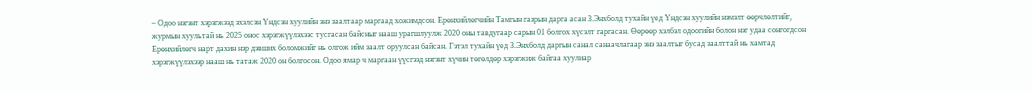– Одоо нэгэнт хэрэгжээд эхэлсэн Үндсэн хуулийн энэ заалтаар маргаад хожимдсон. Ерөнхийлөгчийн Тамгын газрын дарга асан З.Энхболд тухайн үед Үндсэн хуулийн нэмэлт өөрчлөлтийг, журмын хуультай нь 2025 онос хэрэгжүүлэхээс тусгасан байсныг нааш урагшлуулж 2020 оны тавдугаар сарын 01 болгох хүсэлт гаргасан. Өөрөөр хэлбэл одоогийн болон нэг удаа сонгогдсон Ерөнхийлөгч нарт дахин нэр дэвших боломжийг нь олгож ийм заалт оруулсан байсан. Гэтэл тухайн үед З.Энхболд даргын санал санаачлагаар энэ заалтыг бусад заалттай нь хамтад хэрэгжүүлэхээр нааш нь татаж 2020 он болгосон. Одоо ямар ч маргаан үүсгээд нэгэнт хүчин төгөлдөр хэрэгжиж байгаа хуулиар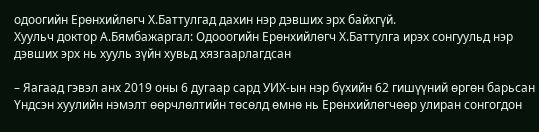одоогийн Ерөнхийлөгч Х.Баттулгад дахин нэр дэвших эрх байхгүй.
Хуульч доктор А.Бямбажаргал: Одооогийн Ерөнхийлөгч Х.Баттулга ирэх сонгуульд нэр дэвших эрх нь хууль зүйн хувьд хязгаарлагдсан

– Яагаад гэвэл анх 2019 оны 6 дугаар сард УИХ-ын нэр бүхийн 62 гишүүний өргөн барьсан Үндсэн хуулийн нэмэлт өөрчлөлтийн төсөлд өмнө нь Ерөнхийлөгчөөр улиран сонгогдон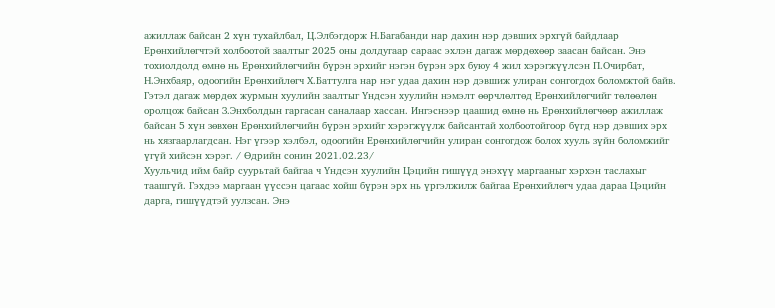ажиллаж байсан 2 хүн тухайлбал, Ц.Элбэгдорж Н.Багабанди нар дахин нэр дэвших эрхгүй байдлаар Ерөнхийлөгчтэй холбоотой заалтыг 2025 оны долдугаар сараас эхлэн дагаж мөрдөхөөр заасан байсан. Энэ тохиолдолд өмнө нь Ерөнхийлөгчийн бүрэн эрхийг нэгэн бүрэн эрх буюу 4 жил хэрэгжүүлсэн П.Очирбат, Н.Энхбаяр, одоогийн Ерөнхийлөгч Х.Баттулга нар нэг удаа дахин нэр дэвшиж улиран сонгогдох боломжтой байв. Гэтэл дагаж мөрдөх журмын хуулийн заалтыг Үндсэн хуулийн нэмэлт өөрчлөлтөд Ерөнхийлөгчийг төлөөлөн оролцож байсан З.Энхболдын гаргасан саналаар хассан. Ингэснээр цаашид өмнө нь Ерөнхийлөгчөөр ажиллаж байсан 5 хүн зөвхөн Ерөнхийлөгчийн бүрэн эрхийг хэрэгжүүлж байсантай холбоотойгоор бүгд нэр дэвших эрх нь хязгаарлагдсан. Нэг үгээр хэлбэл, одоогийн Ерөнхийлөгчийн улиран сонгогдож болох хууль зүйн боломжийг үгүй хийсэн хэрэг. / Өдрийн сонин 2021.02.23/
Хуульчид ийм байр суурьтай байгаа ч Үндсэн хуулийн Цэцийн гишүүд энэхүү маргааныг хэрхэн таслахыг таашгүй. Гэхдээ маргаан үүссэн цагаас хойш бүрэн эрх нь үргэлжилж байгаа Ерөнхийлөгч удаа дараа Цэцийн дарга, гишүүдтэй уулзсан. Энэ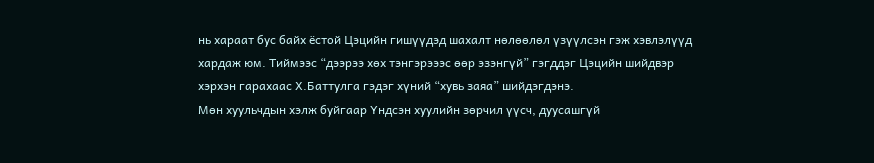нь хараат бус байх ёстой Цэцийн гишүүдэд шахалт нөлөөлөл үзүүлсэн гэж хэвлэлүүд хардаж юм. Тиймээс “дээрээ хөх тэнгэрэээс өөр эзэнгүй” гэгддэг Цэцийн шийдвэр хэрхэн гарахаас Х.Баттулга гэдэг хүний “хувь заяа” шийдэгдэнэ.
Мөн хуульчдын хэлж буйгаар Үндсэн хуулийн зөрчил үүсч, дуусашгүй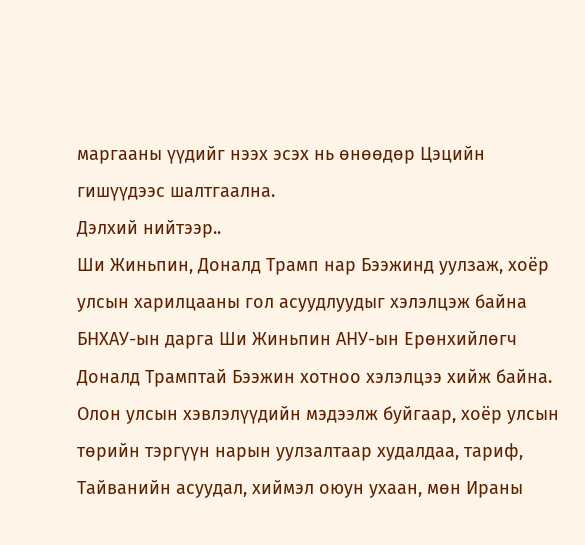маргааны үүдийг нээх эсэх нь өнөөдөр Цэцийн гишүүдээс шалтгаална.
Дэлхий нийтээр..
Ши Жиньпин, Доналд Трамп нар Бээжинд уулзаж, хоёр улсын харилцааны гол асуудлуудыг хэлэлцэж байна
БНХАУ-ын дарга Ши Жиньпин АНУ-ын Ерөнхийлөгч Доналд Трамптай Бээжин хотноо хэлэлцээ хийж байна. Олон улсын хэвлэлүүдийн мэдээлж буйгаар, хоёр улсын төрийн тэргүүн нарын уулзалтаар худалдаа, тариф, Тайванийн асуудал, хиймэл оюун ухаан, мөн Ираны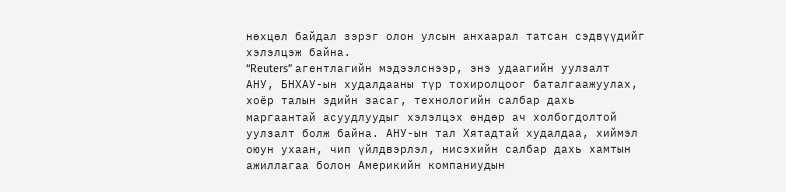нөхцөл байдал зэрэг олон улсын анхаарал татсан сэдвүүдийг хэлэлцэж байна.
“Reuters” агентлагийн мэдээлснээр, энэ удаагийн уулзалт АНУ, БНХАУ-ын худалдааны түр тохиролцоог баталгаажуулах, хоёр талын эдийн засаг, технологийн салбар дахь маргаантай асуудлуудыг хэлэлцэх өндөр ач холбогдолтой уулзалт болж байна. АНУ-ын тал Хятадтай худалдаа, хиймэл оюун ухаан, чип үйлдвэрлэл, нисэхийн салбар дахь хамтын ажиллагаа болон Америкийн компаниудын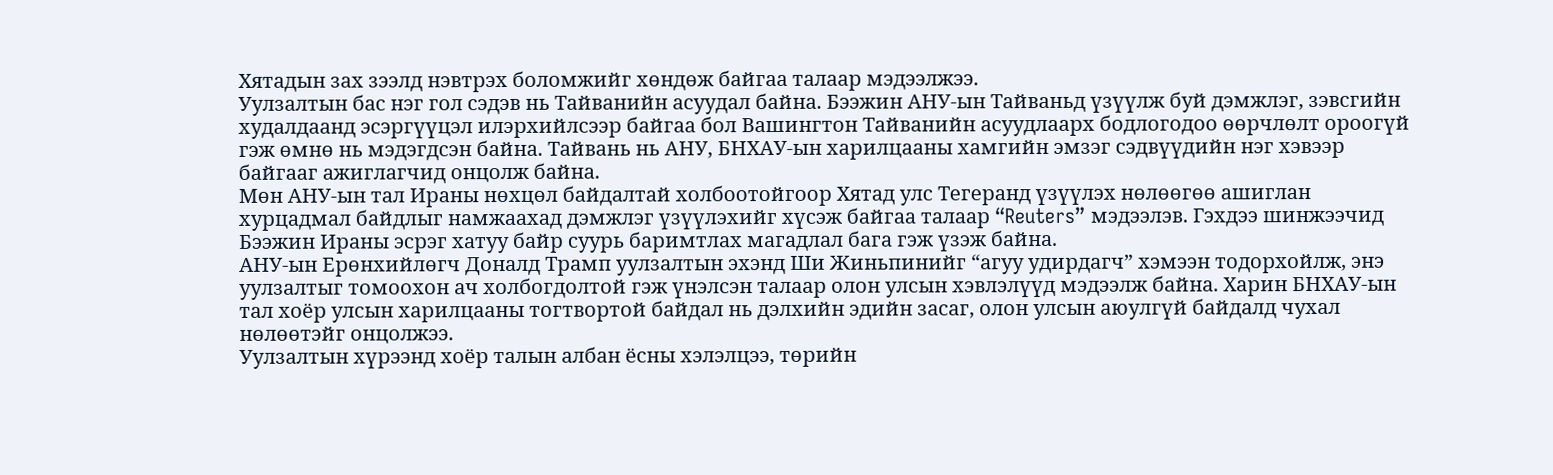Хятадын зах зээлд нэвтрэх боломжийг хөндөж байгаа талаар мэдээлжээ.
Уулзалтын бас нэг гол сэдэв нь Тайванийн асуудал байна. Бээжин АНУ-ын Тайваньд үзүүлж буй дэмжлэг, зэвсгийн худалдаанд эсэргүүцэл илэрхийлсээр байгаа бол Вашингтон Тайванийн асуудлаарх бодлогодоо өөрчлөлт ороогүй гэж өмнө нь мэдэгдсэн байна. Тайвань нь АНУ, БНХАУ-ын харилцааны хамгийн эмзэг сэдвүүдийн нэг хэвээр байгааг ажиглагчид онцолж байна.
Мөн АНУ-ын тал Ираны нөхцөл байдалтай холбоотойгоор Хятад улс Тегеранд үзүүлэх нөлөөгөө ашиглан хурцадмал байдлыг намжаахад дэмжлэг үзүүлэхийг хүсэж байгаа талаар “Reuters” мэдээлэв. Гэхдээ шинжээчид Бээжин Ираны эсрэг хатуу байр суурь баримтлах магадлал бага гэж үзэж байна.
АНУ-ын Ерөнхийлөгч Доналд Трамп уулзалтын эхэнд Ши Жиньпинийг “агуу удирдагч” хэмээн тодорхойлж, энэ уулзалтыг томоохон ач холбогдолтой гэж үнэлсэн талаар олон улсын хэвлэлүүд мэдээлж байна. Харин БНХАУ-ын тал хоёр улсын харилцааны тогтвортой байдал нь дэлхийн эдийн засаг, олон улсын аюулгүй байдалд чухал нөлөөтэйг онцолжээ.
Уулзалтын хүрээнд хоёр талын албан ёсны хэлэлцээ, төрийн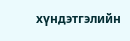хүндэтгэлийн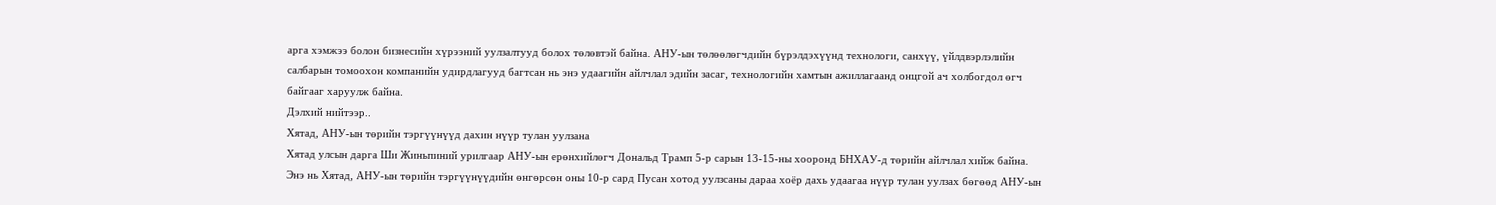арга хэмжээ болон бизнесийн хүрээний уулзалтууд болох төлөвтэй байна. АНУ-ын төлөөлөгчдийн бүрэлдэхүүнд технологи, санхүү, үйлдвэрлэлийн салбарын томоохон компанийн удирдлагууд багтсан нь энэ удаагийн айлчлал эдийн засаг, технологийн хамтын ажиллагаанд онцгой ач холбогдол өгч байгааг харуулж байна.
Дэлхий нийтээр..
Хятад, АНУ-ын төрийн тэргүүнүүд дахин нүүр тулан уулзана
Хятад улсын дарга Ши Жиньпиний урилгаар АНУ-ын ерөнхийлөгч Дональд Трамп 5-р сарын 13-15-ны хооронд БНХАУ-д төрийн айлчлал хийж байна.
Энэ нь Хятад, АНУ-ын төрийн тэргүүнүүдийн өнгөрсөн оны 10-р сард Пусан хотод уулзсаны дараа хоёр дахь удаагаа нүүр тулан уулзах бөгөөд АНУ-ын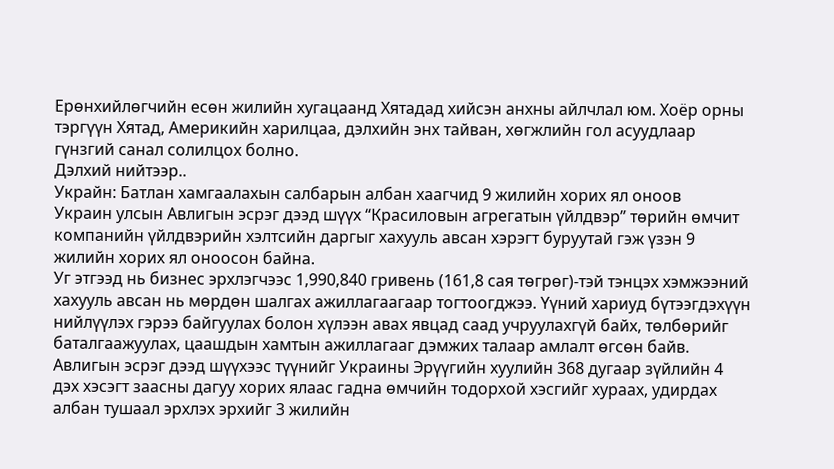Ерөнхийлөгчийн есөн жилийн хугацаанд Хятадад хийсэн анхны айлчлал юм. Хоёр орны тэргүүн Хятад, Америкийн харилцаа, дэлхийн энх тайван, хөгжлийн гол асуудлаар гүнзгий санал солилцох болно.
Дэлхий нийтээр..
Украйн: Батлан хамгаалахын салбарын албан хаагчид 9 жилийн хорих ял оноов
Украин улсын Авлигын эсрэг дээд шүүх “Красиловын агрегатын үйлдвэр” төрийн өмчит компанийн үйлдвэрийн хэлтсийн даргыг хахууль авсан хэрэгт буруутай гэж үзэн 9 жилийн хорих ял оноосон байна.
Уг этгээд нь бизнес эрхлэгчээс 1,990,840 гривень (161,8 сая төгрөг)-тэй тэнцэх хэмжээний хахууль авсан нь мөрдөн шалгах ажиллагаагаар тогтоогджээ. Үүний хариуд бүтээгдэхүүн нийлүүлэх гэрээ байгуулах болон хүлээн авах явцад саад учруулахгүй байх, төлбөрийг баталгаажуулах, цаашдын хамтын ажиллагааг дэмжих талаар амлалт өгсөн байв.
Авлигын эсрэг дээд шүүхээс түүнийг Украины Эрүүгийн хуулийн 368 дугаар зүйлийн 4 дэх хэсэгт заасны дагуу хорих ялаас гадна өмчийн тодорхой хэсгийг хураах, удирдах албан тушаал эрхлэх эрхийг 3 жилийн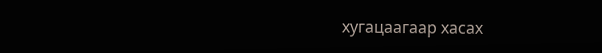хугацаагаар хасах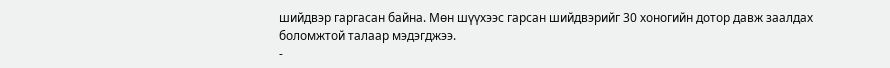шийдвэр гаргасан байна. Мөн шүүхээс гарсан шийдвэрийг 30 хоногийн дотор давж заалдах боломжтой талаар мэдэгджээ.
-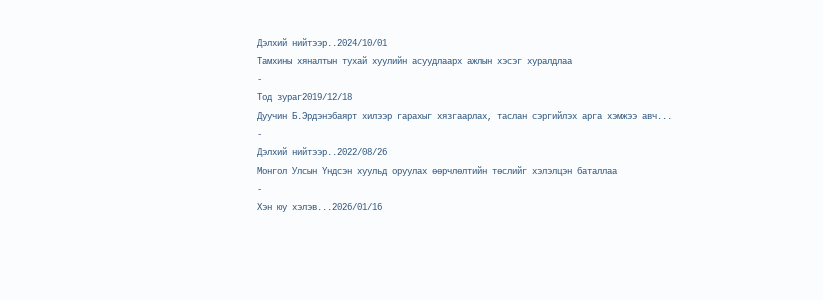Дэлхий нийтээр..2024/10/01
Тамхины хяналтын тухай хуулийн асуудлаарх ажлын хэсэг хуралдлаа
-
Тод зураг2019/12/18
Дуучин Б.Эрдэнэбаярт хилээр гарахыг хязгаарлах, таслан сэргийлэх арга хэмжээ авч...
-
Дэлхий нийтээр..2022/08/26
Монгол Улсын Үндсэн хуульд оруулах өөрчлөлтийн төслийг хэлэлцэн баталлаа
-
Хэн юу хэлэв...2026/01/16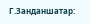Г.Занданшатар: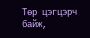Төр цэгцэрч байж,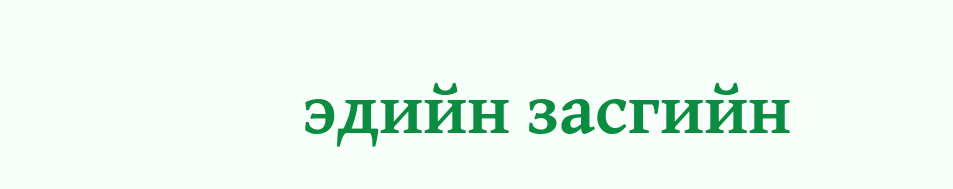эдийн засгийн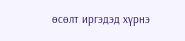өсөлт иргэдэд хүрнэ